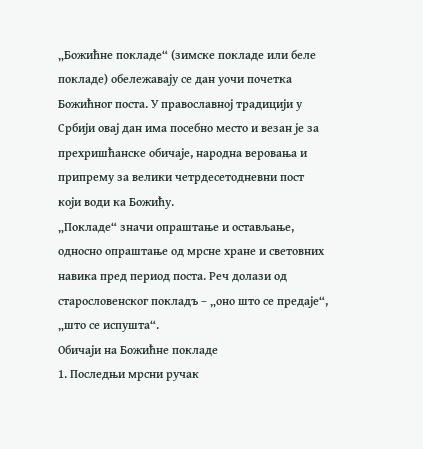„Божићне покладе“ (зимске покладе или беле покладе) обележавају се дан уочи почетка Божићног поста. У православној традицији у Србији овај дан има посебно место и везан је за прехришћанске обичаје, народна веровања и припрему за велики четрдесетодневни пост који води ка Божићу.
„Покладе“ значи опраштање и остављање, односно опраштање од мрсне хране и световних навика пред период поста. Реч долази од старословенског покладъ – „оно што се предаје“, „што се испушта“.
Обичаји на Божићне покладе
1. Последњи мрсни ручак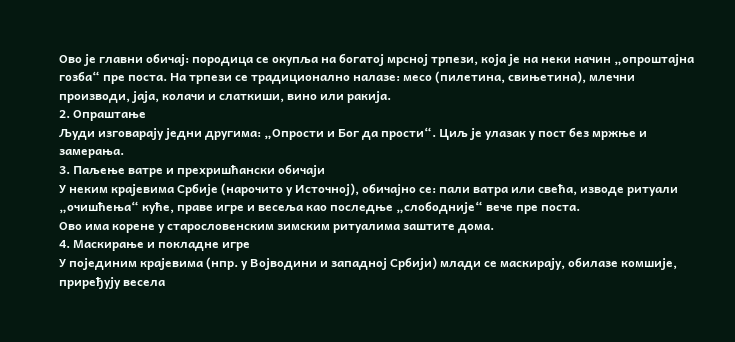Ово је главни обичај: породица се окупља на богатој мрсној трпези, која је на неки начин „опроштајна гозба“ пре поста. На трпези се традиционално налазе: месо (пилетина, свињетина), млечни производи, јаја, колачи и слаткиши, вино или ракија.
2. Опраштање
Људи изговарају једни другима: „Опрости и Бог да прости“. Циљ је улазак у пост без мржње и замерања.
3. Паљење ватре и прехришћански обичаји
У неким крајевима Србије (нарочито у Источној), обичајно се: пали ватра или свећа, изводе ритуали „очишћења“ куће, праве игре и весеља као последње „слободније“ вече пре поста.
Ово има корене у старословенским зимским ритуалима заштите дома.
4. Маскирање и покладне игре
У појединим крајевима (нпр. у Војводини и западној Србији) млади се маскирају, обилазе комшије,
приређују весела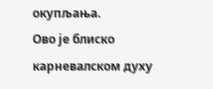окупљања.
Ово је блиско карневалском духу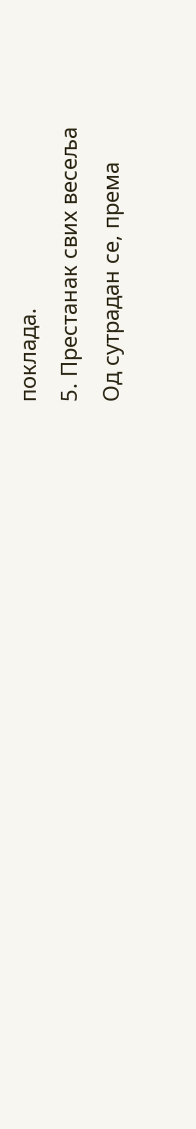поклада.
5. Престанак свих весеља
Од сутрадан се, према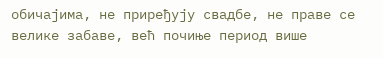обичајима, не приређују свадбе, не праве се велике забаве, већ почиње период више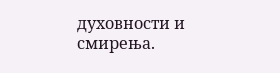духовности и смирења.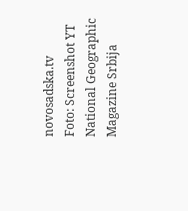novosadska.tv
Foto: Screenshot YT National Geographic Magazine Srbija